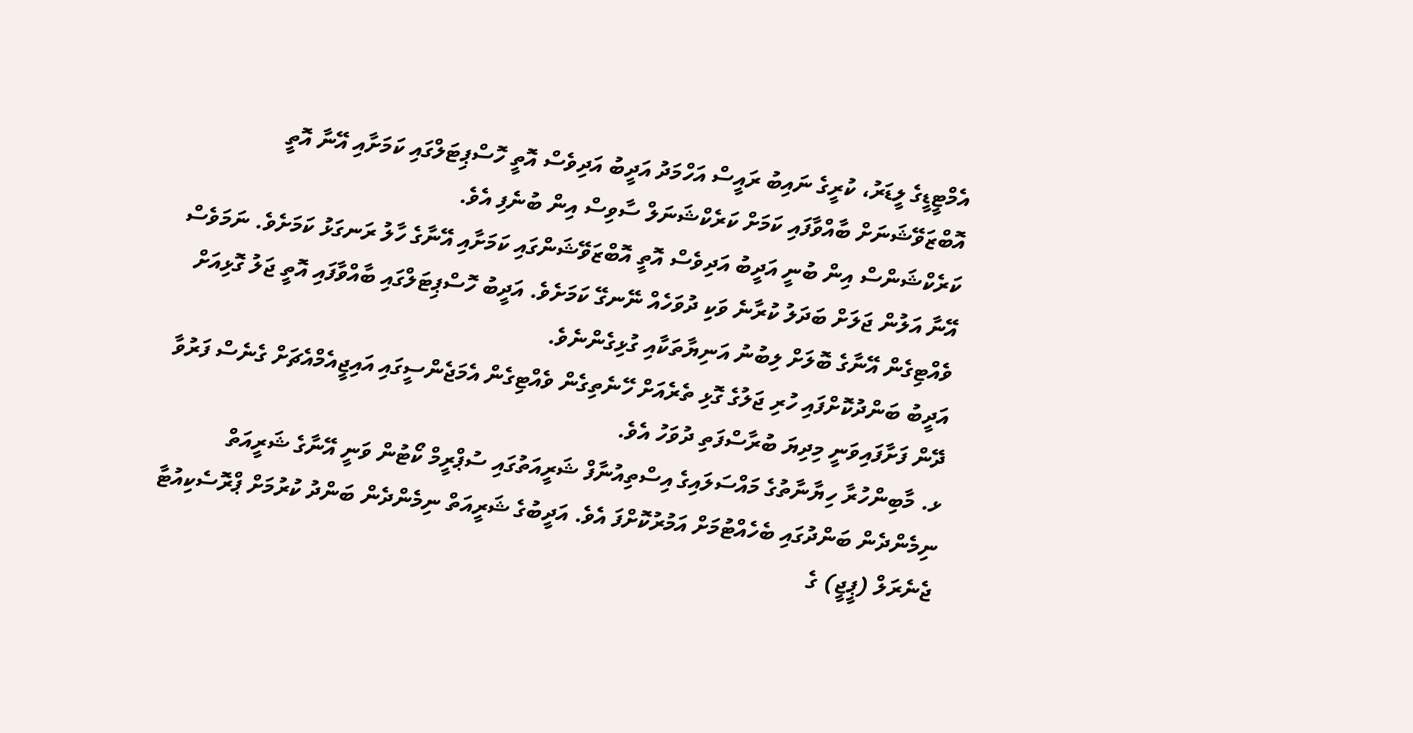އެމްޓީޑީގެ ލީޑަރު، ކުރީގެ ނައިބު ރައީސް އަހްމަދު އަދީބު އަދިވެސް އޮތީ ހޮސްޕިޓަލްގައި ކަމަށާއި އޭނާ އޮތީ އޮބްޒަވޭޝަނަށް ބާއްވާފައި ކަމަށް ކަރެކްޝަނަލް ސާވިސް އިން ބުނެފި އެވެ.
ކަރެކްޝަންސް އިން ބުނީ އަދީބު އަދިވެސް އޮތީ އޮބްޒަވޭޝަންގައި ކަމަށާއި އޭނާގެ ހާލު ރަނގަޅު ކަމަށެވެ. ނަމަވެސް އޭނާ އަލުން ޖަލަށް ބަދަލު ކުރާނެ ވަކި ދުވަހެއް ނޭނގޭ ކަމަށެވެ. އަދީބު ހޮސްޕިޓަލްގައި ބާއްވާފައި އޮތީ ޖަލު ގޮޅިއަށް ވެއްޓިގެން އޭނާގެ ބޮލަށް ލިބުނު އަނިޔާތަކާއި ގުޅިގެންނެވެ.
އަދީބު ބަންދުކޮށްފައި ހުރި ޖަލުގެ ގޮޅި ތެރެއަށް ހޭނެތިގެން ވެއްޓިގެން އެމަޖެންސީގައި އައިޖީއެމްއެޗަށް ގެނެސް ފަރުވާ ދޭން ފަށާފައިވަނީ މިދިޔަ ބުރާސްފަތި ދުވަހު އެވެ.
ޅ. މާބިންހުރާ ހިޔާނާތުގެ މައްސަލައިގެ އިސްތިއުނާފް ޝަރީއަތުގައި ސުޕްރީމް ކޯޓުން ވަނީ އޭނާގެ ޝަރީއަތް ނިމެންދެން ބަންދުގައި ބެހެއްޓުމަށް އަމުރުކޮށްފަ އެވެ. އަދީބުގެ ޝަރީއަތް ނިމެންދެން ބަންދު ކުރުމަށް ޕްރޮސެކިއުޓާ ޖެނެރަލް (ޕީޖީ) ގެ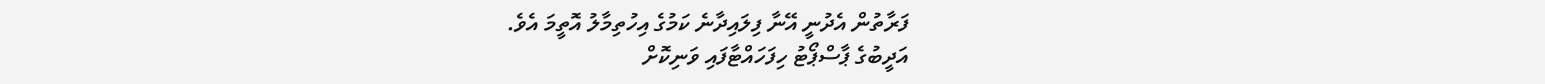ފަރާތުން އެދުނީ އޭނާ ފިލައިދާނެ ކަމުގެ އިހުތިމާލު އޮތީމަ އެވެ.
އަދީބުގެ ޕާސްޕޯޓު ހިފަހައްޓާފައި ވަނިކޮށް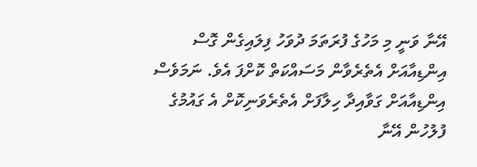އޭނާ ވަނީ މި މަހުގެ ފުރަތަމަ ދުވަހު ފިލައިގެން ގޮސް އިންޑިއާއަށް އެތެރެވާން މަސައްކަތް ކޮށްފަ އެވެ. ނަމަވެސް އިންޑިއާއަށް ގަވާއިދާ ހިލާފަށް އެތެރެވަނިކޮށް އެ ގައުމުގެ ފުލުހުން އޭނާ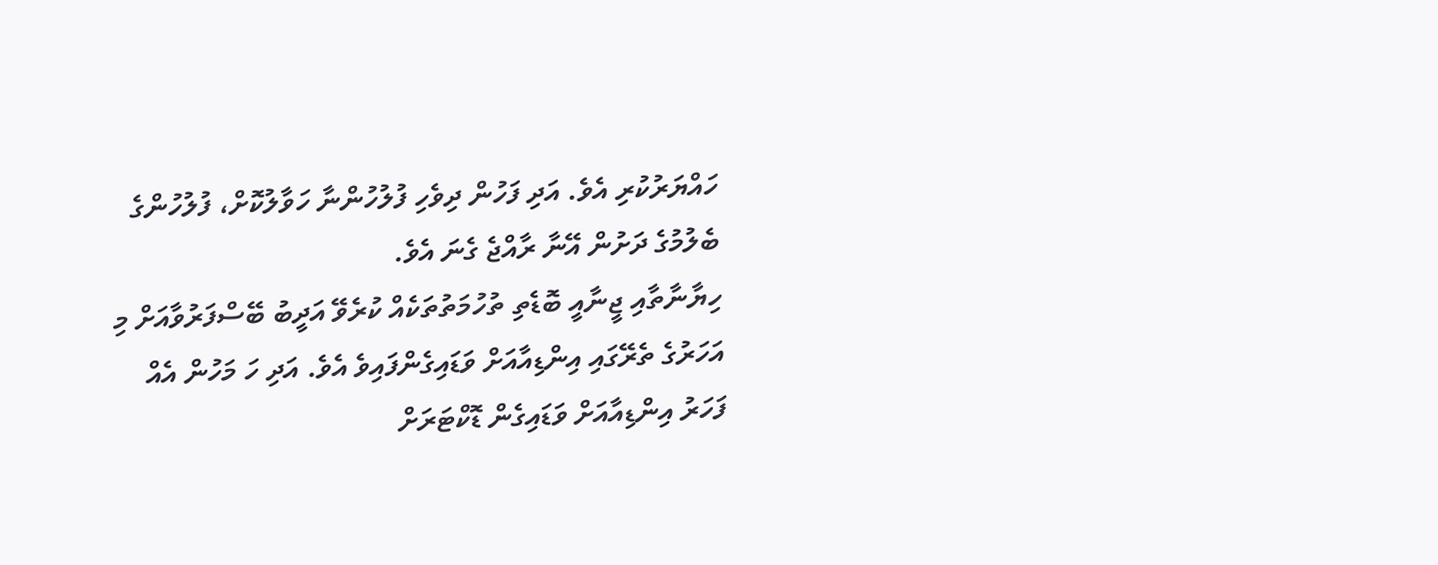ހައްޔަރުކުރި އެވެ. އަދި ފަހުން ދިވެހި ފުލުހުންނާ ހަވާލުކޮށް، ފުލުހުންގެ ބެލުމުގެ ދަށުން އޭނާ ރާއްޖެ ގެނަ އެވެ.
ހިޔާނާތާއި ޖީނާއީ ބޮޑެތި ތުހުމަތުތަކެއް ކުރެވޭ އަދީބު ބޭސްފަރުވާއަށް މި އަހަރުގެ ތެރޭގައި އިންޑިއާއަށް ވަޑައިގެންފައިވެ އެވެ. އަދި ހަ މަހުން އެއް ފަހަރު އިންޑިއާއަށް ވަޑައިގެން ޑޮކްޓަރަށް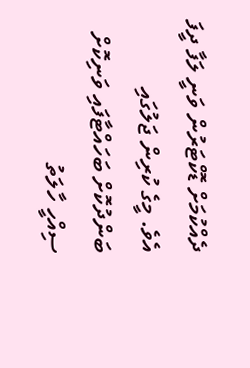ދެއްކުމަށް ޑޮކްޓަރުން ވަނީ ލަފާ ދީފަ އެވެ. މީގެ ކުރިން ޖަލުގައި ބަންދުކޮށް ބަހައްޓާފައި ވަނިކޮށް ސިއްހީ ހާލަތު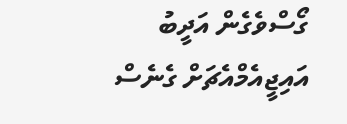ގޯސްވެގެން އަދީބު އައިޖީއެމްއެޗަށް ގެނެސް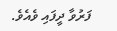ފަރުވާ ދީފައި ވެއެވެ.